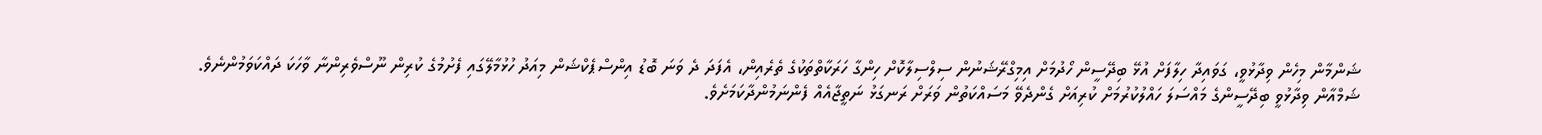ޝަންމާން މިހެން ވިދާޅުވީ، ގަވައިދާ ހިލާފަށް އުޅޭ ބިދޭސީން ހޯދުމަށް އިމިގްރޭޝަނުން ސިލްސިލާކޮށް ހިންގާ ހަރަކާތްތަކުގެ ތެރެއިން، އެފަދަ ދެ ވަނަ ބޮޑު އިންސްޕެކްޝަން މިއަދު ހުޅުމާލޭގައި ފެށުމުގެ ކުރިން ނޫސްވެރިންނާ ވާހަކަ ދައްކަވަމުންނެވެ.
ޝަމްއާން ވިދާޅުވީ ބިދޭސީންގެ މައްސަލަ ހައްލުކުރުމަށް ކުރިއަށް ގެންދެވޭ މަސައްކަތުން ވަރަށް ރަނގަޅު ނަތީޖާއެއް ފެންނަމުންދާކަމަށެވެ.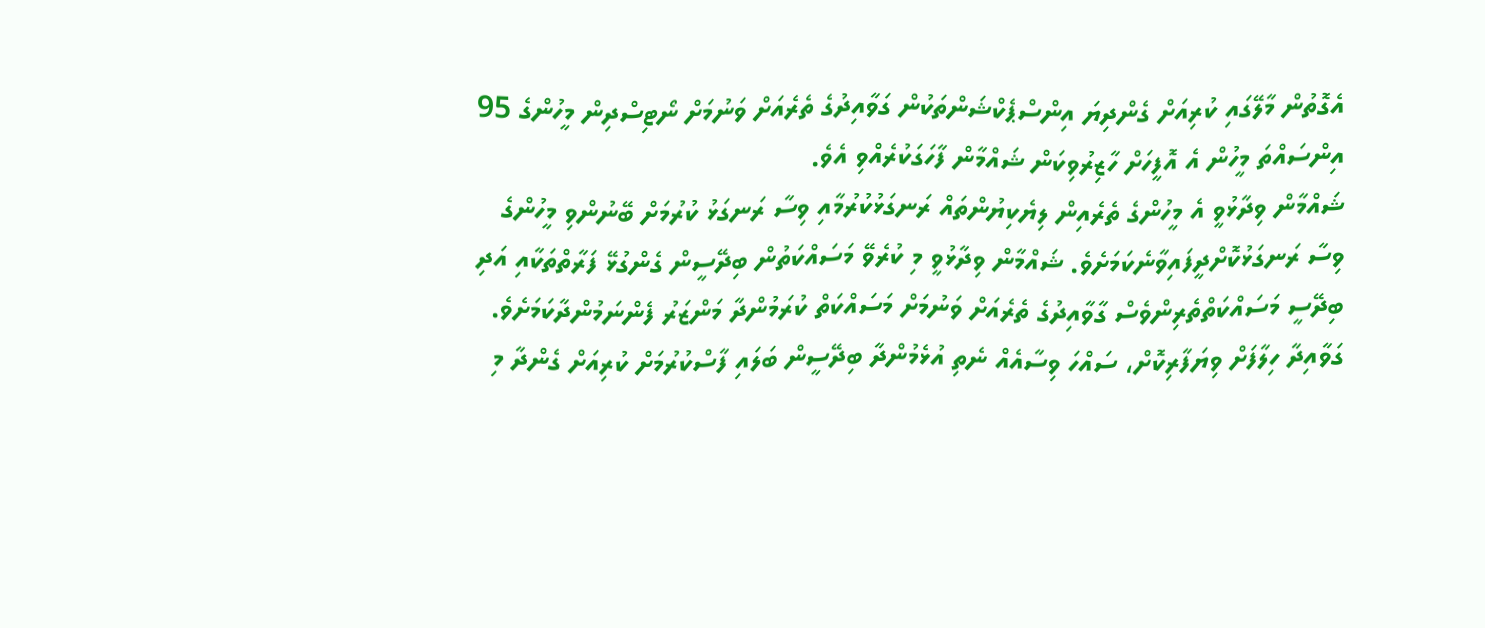އެގޮތުން މާލޭގައި ކުރިއަށް ގެންދިޔަ އިންސްޕެކްޝަންތަކުން ގަވާއިދުގެ ތެރެއަށް ވަނުމަށް ނޯޓިސްދިން މީހުންގެ 95 އިންސައްތަ މީހުން އެ އޮފީހަށް ހާޒިރުވިކަން ޝައްމާން ފާހަގަކުރެއްވި އެވެ.
ޝައްމާން ވިދާޅުވީ އެ މީހުންގެ ތެރެއިން ލިޔެކިޔުންތައް ރަނގަޅުކުރުމާއި ވިސާ ރަނގަޅު ކުރުމަށް ބޭނުންވި މީހުންގެ ވިސާ ރަނގަޅުކޮށްދީފައިވާނެކަމަށެވެ. ޝައްމާން ވިދާޅުވީ މި ކުރެވޭ މަސައްކަތުން ބިދޭސީން ގެންގުޅޭ ފަރާތްތަކާއި އަދި ބިދޭސީ މަސައްކަތްތެރިންވެސް ގާވާއިދުގެ ތެރެއަށް ވަނުމަށް މަސައްކަތް ކުރަމުންދާ މަންޒަރު ފެންނަމުންދާކަމަށެވެ.
ގަވާއިދާ ހިލާފަށް ވިޔަފާރިކޮށް، ސައްހަ ވިސާއެއް ނެތި އުޅެމުންދާ ބިދޭސީން ބަލައި ފާސްކުރުމަށް ކުރިއަށް ގެންދާ މި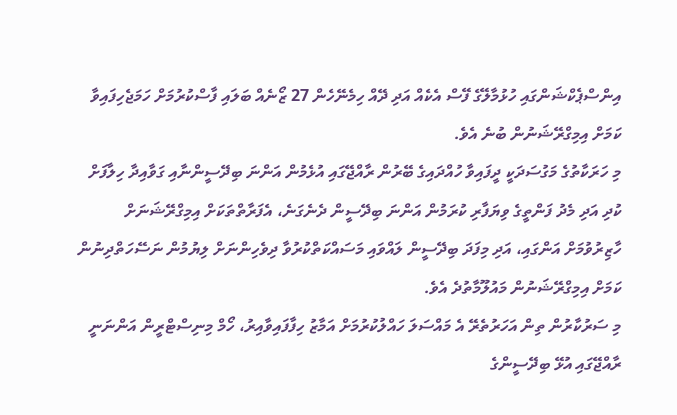އިންސްޕެކްޝަންގައި ހުޅުމާލޭގެ ފޭސް އެކެއް އަދި ދޭއް ހިމެނޭހެން 27 ޒޯނެއް ބަލައި ފާސްކުރުމަށް ހަމަޖެހިފައިވާ ކަމަށް އިމިގްރޭޝަނުން ބުނެ އެވެ.
މި ހަރަކާތުގެ މަގުސަދަކީ ދީފައިވާ ހުއްދައިގެ ބޭރުން ރާއްޖޭގައި އުޅެމުން އަންނަ ބިދޭސީންނާއި ގަވާއިދާ ހިލާފަށް ކުދި އަދި މެދު ފަންތީގެ ވިޔަފާރި ކުރަމުން އަންނަ ބިދޭސީން ދެނެގަނެ، އެފަރާތްތަކަށް އިމިގްރޭޝަނަށް ހާޒިރުވުމަށް އަންގައި، އަދި މިފަދަ ބިދޭސީން ލައްވައި މަސައްކަތްކުރުވާ ދިވެހިންނަށް ލިޔުމުން ނަސޭހަތްދިނުން ކަމަށް އިމިގްރޭޝަނުން މައުލޫމާތުދެ އެވެ.
މި ސަރުކާރުން ތިން އަހަރުތެރޭ އެ މައްސަލަ ހައްލުކުރުމަށް އަމާޒު ހިފާފައިވާއިރު، ހޯމް މިނިސްޓްރީން އަންނަނީ ރާއްޖޭގައި އުޅޭ ބިދޭސީންގެ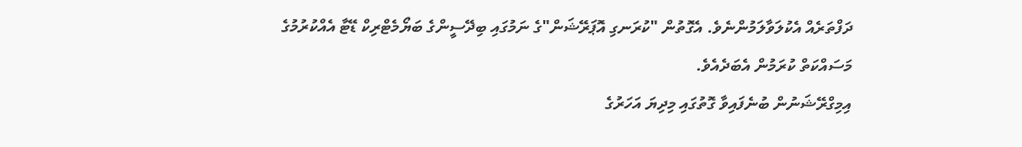ދަފްތަރެއް އެކުލަވާލަމުންނެވެ. އެގޮތުން "ކުރަނގި އޮޕަރޭޝަން"ގެ ނަމުގައި ބިދޭސީންގެ ބަޔޯމެޓްރިކް ޑޭޓާ އެއްކުރުމުގެ މަސައްކަތް ކުރަމުން އެބަދެއެވެ.
އިމިގްރޭޝަނުން ބުނެފައިވާ ގޮތުގައި މިދިޔަ އަހަރުގެ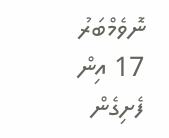ނޮވެމްބަރު 17 އިން ފެށިގެން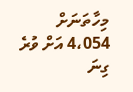މިހާތަނަށް 4،054 އަށް ވުރެ ގިނަ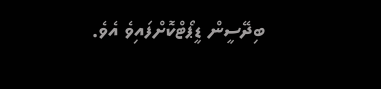ބިދޭސީން ޑީޕޯޓްކޮށްފައިވެ އެވެ.